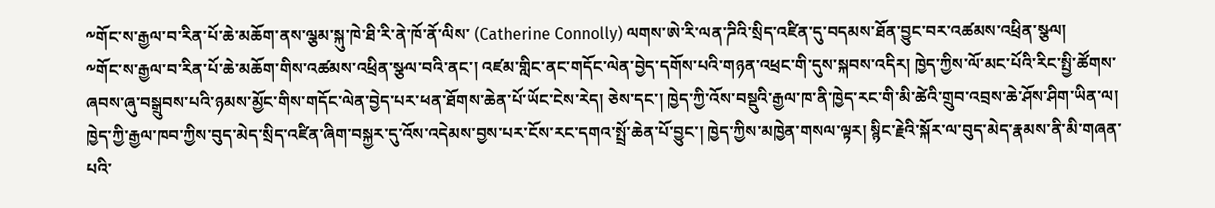༸གོང་ས་རྒྱལ་བ་རིན་པོ་ཆེ་མཆོག་ནས་ལྕམ་སྐུ་ཁེ་ཐི་རི་ནེ་ཁོ་ནོ་ལིས་ (Catherine Connolly) ལགས་ཨེ་རི་ལན་ཌིའི་སྲིད་འཛིན་དུ་བདམས་ཐོན་བྱུང་བར་འཚམས་འཕྲིན་སྩལ།
༸གོང་ས་རྒྱལ་བ་རིན་པོ་ཆེ་མཆོག་གིས་འཚམས་འཕྲིན་སྩལ་བའི་ནང་། འཛམ་གླིང་ནང་གདོང་ལེན་བྱེད་དགོས་པའི་གཉན་འཕྲང་གི་དུས་སྐབས་འདིར། ཁྱེད་ཀྱིས་ལོ་མང་པོའི་རིང་སྤྱི་ཚོགས་ཞབས་ཞུ་བསྒྲུབས་པའི་ཉམས་མྱོང་གིས་གདོང་ལེན་བྱེད་པར་ཕན་ཐོགས་ཆེན་པོ་ཡོང་ངེས་རེད། ཅེས་དང་། ཁྱེད་ཀྱི་འོས་བསྡུའི་རྒྱལ་ཁ་ནི་ཁྱེད་རང་གི་མི་ཚེའི་གྲུབ་འབྲས་ཆེ་ཤོས་ཤིག་ཡིན་ལ། ཁྱེད་ཀྱི་རྒྱལ་ཁབ་ཀྱིས་བུད་མེད་སྲིད་འཛིན་ཞིག་བསྐྱར་དུ་འོས་འདེམས་བྱས་པར་ངོས་རང་དགའ་སྤྲོ་ཆེན་པོ་བྱུང་། ཁྱེད་ཀྱིས་མཁྱེན་གསལ་ལྟར། སྙིང་རྗེའི་སྐོར་ལ་བུད་མེད་རྣམས་ནི་མི་གཞན་པའི་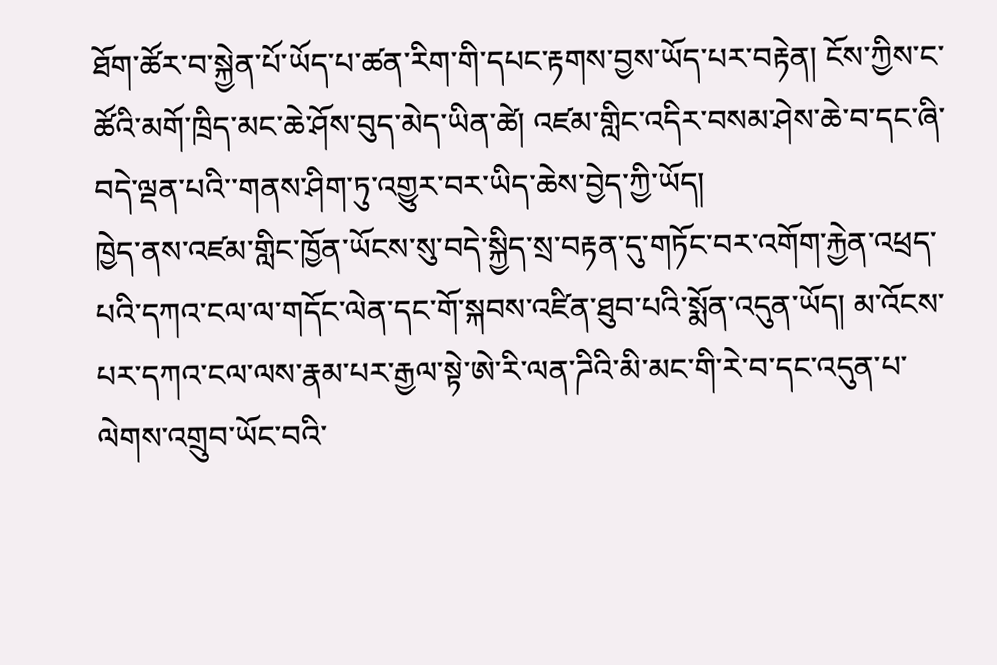ཐོག་ཚོར་བ་སྐྱེན་པོ་ཡོད་པ་ཚན་རིག་གི་དཔང་རྟགས་བྱས་ཡོད་པར་བརྟེན། ངོས་ཀྱིས་ང་ཚོའི་མགོ་ཁྲིད་མང་ཆེ་ཤོས་བུད་མེད་ཡིན་ཚེ། འཛམ་གླིང་འདིར་བསམ་ཤེས་ཆེ་བ་དང་ཞི་བདེ་ལྡན་པའི་་གནས་ཤིག་ཏུ་འགྱུར་བར་ཡིད་ཆེས་བྱེད་ཀྱི་ཡོད།
ཁྱེད་ནས་འཛམ་གླིང་ཁྱོན་ཡོངས་སུ་བདེ་སྐྱིད་སྲ་བརྟན་དུ་གཏོང་བར་འགོག་རྐྱེན་འཕྲད་པའི་དཀའ་ངལ་ལ་གདོང་ལེན་དང་གོ་སྐབས་འཛིན་ཐུབ་པའི་སྨོན་འདུན་ཡོད། མ་འོངས་པར་དཀའ་ངལ་ལས་རྣམ་པར་རྒྱལ་སྟེ་ཨེ་རི་ལན་ཌིའི་མི་མང་གི་རེ་བ་དང་འདུན་པ་ལེགས་འགྲུབ་ཡོང་བའི་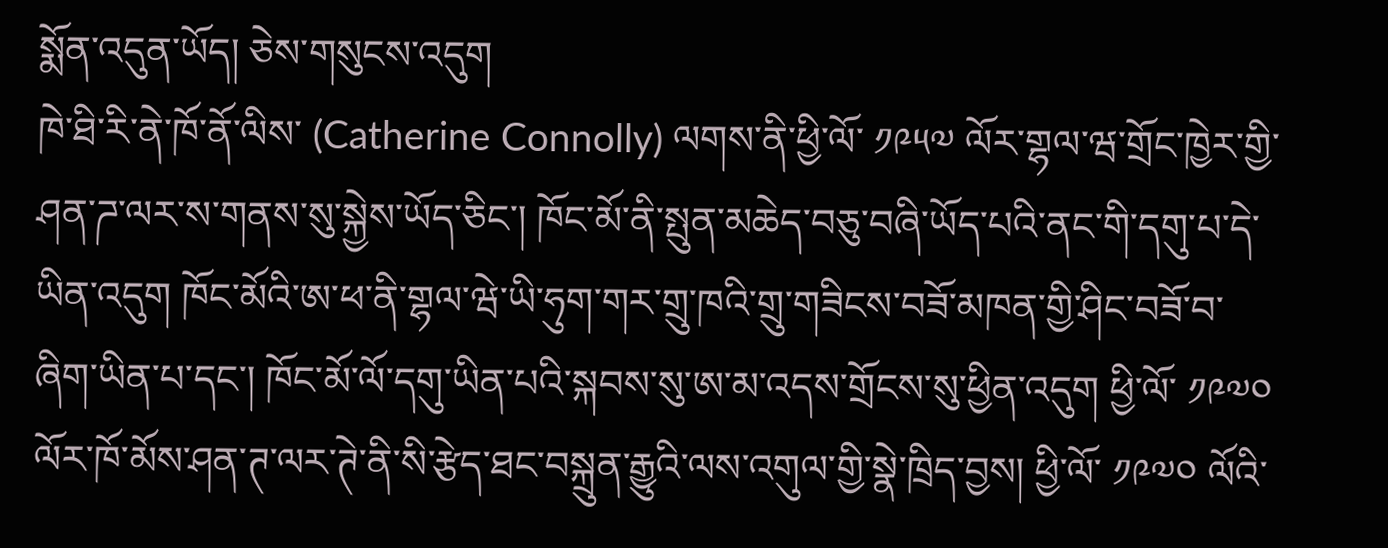སྨོན་འདུན་ཡོད། ཅེས་གསུངས་འདུག
ཁེ་ཐི་རི་ནེ་ཁོ་ནོ་ལིས་ (Catherine Connolly) ལགས་ནི་ཕྱི་ལོ་ ༡༩༥༧ ལོར་གྷལ་ཝ་གྲོང་ཁྱེར་གྱི་ཤན་ཌ་ལར་ས་གནས་སུ་སྐྱེས་ཡོད་ཅིང་། ཁོང་མོ་ནི་སྤུན་མཆེད་བཅུ་བཞི་ཡོད་པའི་ནང་གི་དགུ་པ་དེ་ཡིན་འདུག ཁོང་མོའི་ཨ་ཕ་ནི་གྷལ་ཝེ་ཡི་ཧུག་གར་གྲུ་ཁའི་གྲུ་གཟིངས་བཟོ་མཁན་གྱི་ཤིང་བཟོ་བ་ཞིག་ཡིན་པ་དང་། ཁོང་མོ་ལོ་དགུ་ཡིན་པའི་སྐབས་སུ་ཨ་མ་འདས་གྲོངས་སུ་ཕྱིན་འདུག ཕྱི་ལོ་ ༡༩༧༠ ལོར་ཁོ་མོས་ཤན་ཊ་ལར་ཊེ་ནི་སི་རྩེད་ཐང་བསྐྲུན་རྒྱུའི་ལས་འགུལ་གྱི་སྣེ་ཁྲིད་བྱས། ཕྱི་ལོ་ ༡༩༧༠ ལོའི་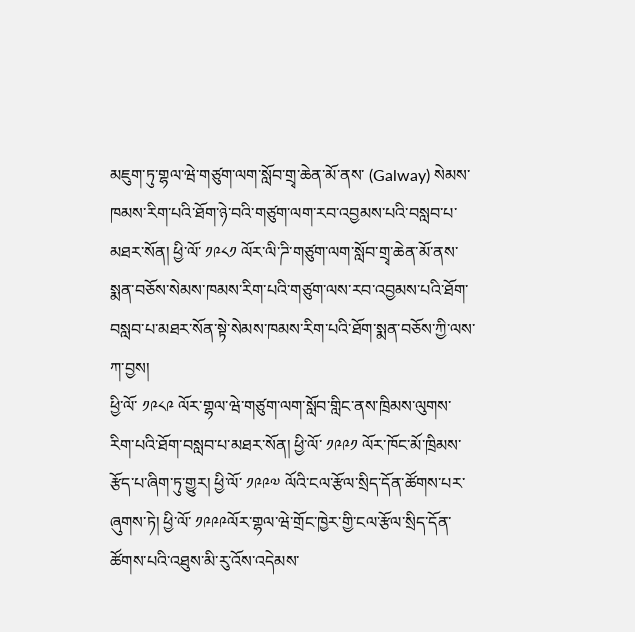མཇུག་ཏུ་གྷལ་ཝེ་གཙུག་ལག་སློབ་གྲྭ་ཆེན་མོ་ནས་ (Galway) སེམས་ཁམས་རིག་པའི་ཐོག་ཉེ་བའི་གཙུག་ལག་རབ་འབྱམས་པའི་བསླབ་པ་མཐར་སོན། ཕྱི་ལོ་ ༡༩༨༡ ལོར་ལི་ཌི་གཙུག་ལག་སློབ་གྲྭ་ཆེན་མོ་ནས་སྨན་བཅོས་སེམས་ཁམས་རིག་པའི་གཙུག་ལས་རབ་འབྱམས་པའི་ཐོག་བསླབ་པ་མཐར་སོན་སྟེ་སེམས་ཁམས་རིག་པའི་ཐོག་སྨན་བཅོས་ཀྱི་ལས་ཀ་བྱས།
ཕྱི་ལོ་ ༡༩༨༩ ལོར་གྷལ་ཝེ་གཙུག་ལག་སློབ་གླིང་ནས་ཁྲིམས་ལུགས་རིག་པའི་ཐོག་བསླབ་པ་མཐར་སོན། ཕྱི་ལོ་ ༡༩༩༡ ལོར་ཁོང་མོ་ཁྲིམས་རྩོད་པ་ཞིག་ཏུ་གྱུར། ཕྱི་ལོ་ ༡༩༩༧ ལོའི་ངལ་རྩོལ་སྲིད་དོན་ཚོགས་པར་ཞུགས་ཏེ། ཕྱི་ལོ་ ༡༩༩༩ལོར་གྷལ་ཝེ་གྲོང་ཁྱེར་གྱི་ངལ་རྩོལ་སྲིད་དོན་ཚོགས་པའི་འཐུས་མི་རུ་འོས་འདེམས་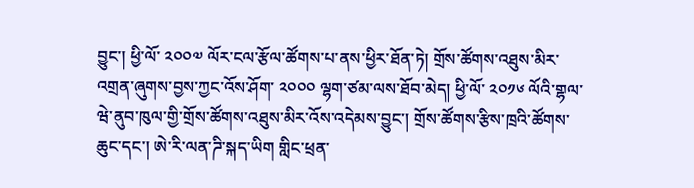བྱུང་། ཕྱི་ལོ་ ༢༠༠༧ ལོར་ངལ་རྩོལ་ཚོགས་པ་ནས་ཕྱིར་ཐོན་ཏེ། གྲོས་ཚོགས་འཐུས་མིར་འགྲན་ཞུགས་བྱས་ཀྱང་འོས་ཤོག་ ༢༠༠༠ ལྷག་ཙམ་ལས་ཐོབ་མེད། ཕྱི་ལོ་ ༢༠༡༦ ལོའི་གྷལ་ཝེ་ནུབ་ཁུལ་གྱི་གྲོས་ཚོགས་འཐུས་མིར་འོས་འདེམས་བྱུང་། གྲོས་ཚོགས་རྩིས་ཁྲའི་ཚོགས་ཆུང་དང་། ཨེ་རི་ལན་ཌི་སྐད་ཡིག གླིང་ཕྲན་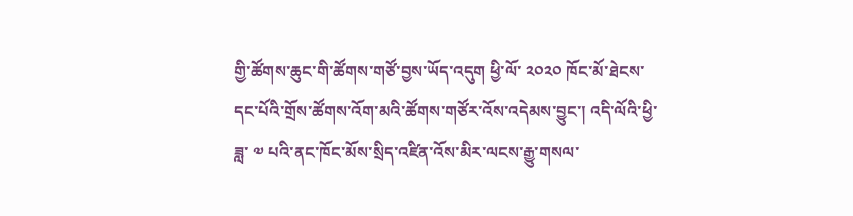གྱི་ཚོགས་ཆུང་གི་ཚོགས་གཙོ་བྱས་ཡོད་འདུག ཕྱི་ལོ་ ༢༠༢༠ ཁོང་མོ་ཐེངས་དང་པོའི་གྲོས་ཚོགས་འོག་མའི་ཚོགས་གཙོར་འོས་འདེམས་བྱུང་། འདི་ལོའི་ཕྱི་ཟླ་ ༧ པའི་ནང་ཁོང་མོས་སྲིད་འཛིན་འོས་མིར་ལངས་རྒྱུ་གསལ་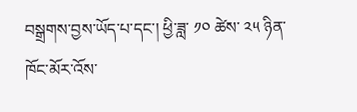བསྒྲགས་བྱས་ཡོད་པ་དང་། ཕྱི་ཟླ་ ༡༠ ཚེས་ ༢༥ ཉིན་ཁོང་མོར་འོས་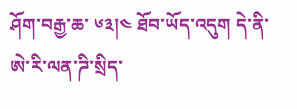ཤོག་བརྒྱ་ཆ་ ༦༣།༤ ཐོབ་ཡོད་འདུག དེ་ནི་ཨེ་རི་ལན་ཌི་སྲིད་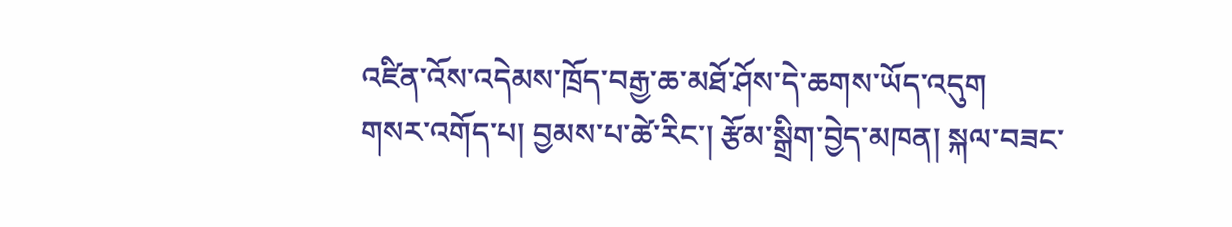འཛིན་འོས་འདེམས་ཁྲོད་བརྒྱ་ཆ་མཐོ་ཤོས་དེ་ཆགས་ཡོད་འདུག
གསར་འགོད་པ། བྱམས་པ་ཚེ་རིང་། རྩོམ་སྒྲིག་བྱེད་མཁན། སྐལ་བཟང་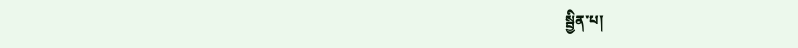སྦྱིན་པ།